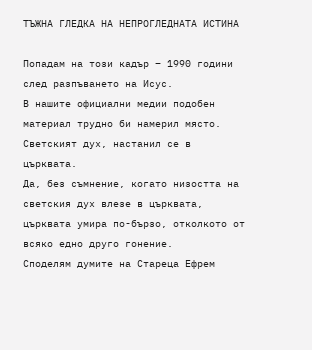ТЪЖНА ГЛЕДКА НА НЕПРОГЛЕДНАТА ИСТИНА

Попадам на този кадър – 1990 години след разпъването на Исус.
В нашите официални медии подобен материал трудно би намерил място.
Светският дух, настанил се в църквата.
Да, без съмнение, когато низостта на светския дух влезе в църквата, църквата умира по-бързо, отколкото от всяко едно друго гонение.
Споделям думите на Стареца Ефрем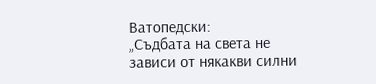Ватопедски:
„Съдбата на света не зависи от някакви силни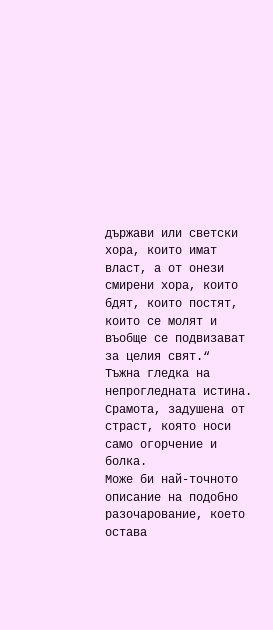държави или светски хора, които имат власт, а от онези смирени хора, които бдят, които постят, които се молят и въобще се подвизават за целия свят.“
Тъжна гледка на непрогледната истина.
Срамота, задушена от страст, която носи само огорчение и болка.
Може би най-точното описание на подобно разочарование, което остава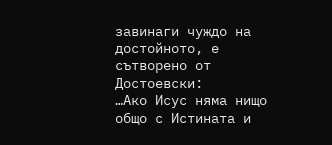завинаги чуждо на достойното, е сътворено от Достоевски:
…Ако Исус няма нищо общо с Истината и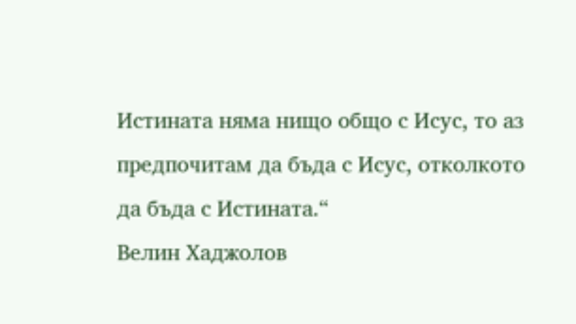Истината няма нищо общо с Исус, то аз предпочитам да бъда с Исус, отколкото да бъда с Истината.“
Велин Хаджолов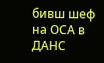бивш шеф на ОСА в ДАНС